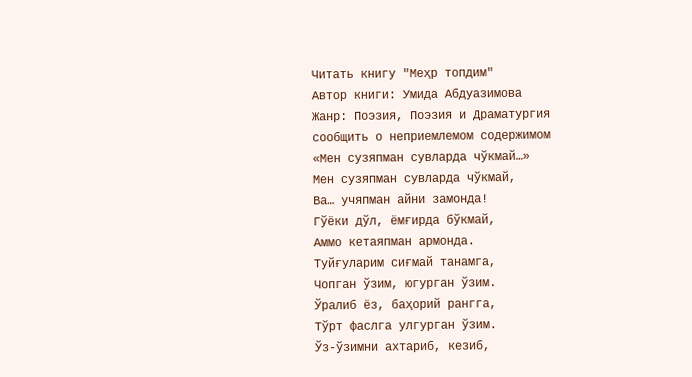Читать книгу "Меҳр топдим"
Автор книги: Умида Абдуазимова
Жанр: Поэзия, Поэзия и Драматургия
сообщить о неприемлемом содержимом
«Мен сузяпман сувларда чўкмай…»
Мен сузяпман сувларда чўкмай,
Ва… учяпман айни замонда!
Гўёки дўл, ёмғирда бўкмай,
Аммо кетаяпман армонда.
Туйғуларим сиғмай танамга,
Чопган ўзим, югурган ўзим.
Ўралиб ёз, баҳорий рангга,
Тўрт фаслга улгурган ўзим.
Ўз-ўзимни ахтариб, кезиб,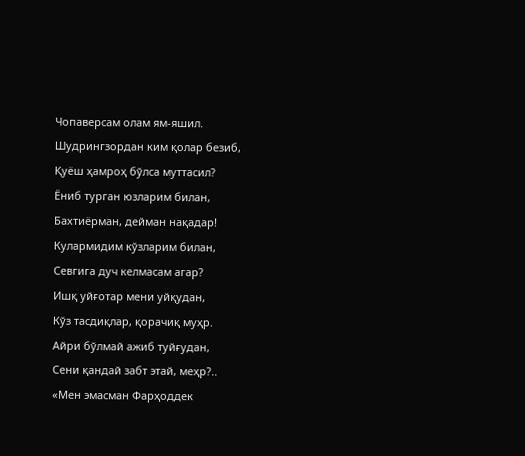Чопаверсам олам ям-яшил.
Шудрингзордан ким қолар безиб,
Қуёш ҳамроҳ бўлса муттасил?
Ёниб турган юзларим билан,
Бахтиёрман, дейман нақадар!
Кулармидим кўзларим билан,
Севгига дуч келмасам агар?
Ишқ уйғотар мени уйқудан,
Кўз тасдиқлар, қорачиқ муҳр.
Айри бўлмай ажиб туйғудан,
Сени қандай забт этай, меҳр?..
«Мен эмасман Фарҳоддек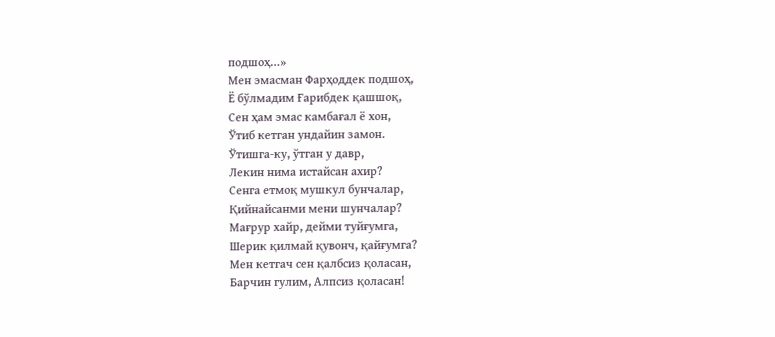подшоҳ…»
Мен эмасман Фарҳоддек подшоҳ,
Ё бўлмадим Ғарибдек қашшоқ,
Сен ҳам эмас камбағал ё хон,
Ўтиб кетган ундайин замон.
Ўтишга-ку, ўтган у давр,
Лекин нима истайсан ахир?
Сенга етмоқ мушкул бунчалар,
Қийнайсанми мени шунчалар?
Мағрур хайр, дейми туйғумга,
Шерик қилмай қувонч, қайғумга?
Мен кетгач сен қалбсиз қоласан,
Барчин гулим, Алпсиз қоласан!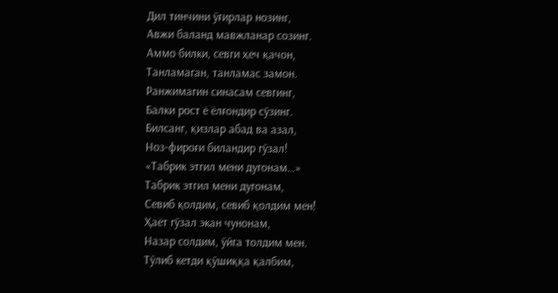Дил тинчини ўғирлар нозинг,
Авжи баланд мавжланар созинг.
Аммо билки, севги ҳеч қачон,
Танламаган, танламас замон.
Ранжимагин синасам севгинг,
Балки рост ё ёлғондир сўзинг.
Билсанг, қизлар абад ва азал,
Ноз-фироғи биландир гўзал!
«Табрик этгил мени дугонам…»
Табрик этгил мени дугонам,
Севиб қолдим, севиб қолдим мен!
Ҳаёт гўзал экан чунонам,
Назар солдим, ўйга толдим мен.
Тўлиб кетди қўшиққа қалбим,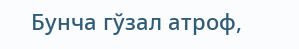Бунча гўзал атроф,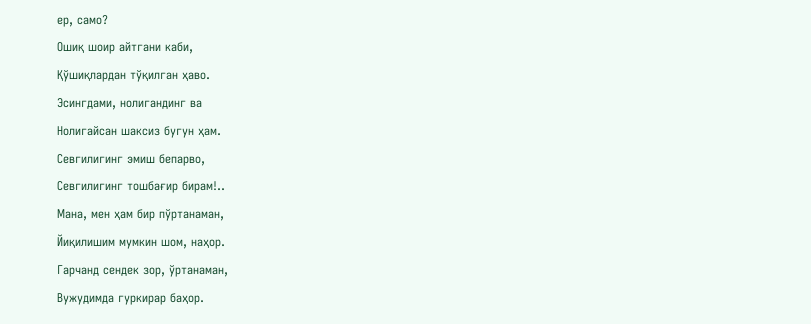ер, само?
Ошиқ шоир айтгани каби,
Қўшиқлардан тўқилган ҳаво.
Эсингдами, нолигандинг ва
Нолигайсан шаксиз бугун ҳам.
Севгилигинг эмиш бепарво,
Севгилигинг тошбағир бирам!..
Мана, мен ҳам бир пўртанаман,
Йиқилишим мумкин шом, наҳор.
Гарчанд сендек зор, ўртанаман,
Вужудимда гуркирар баҳор.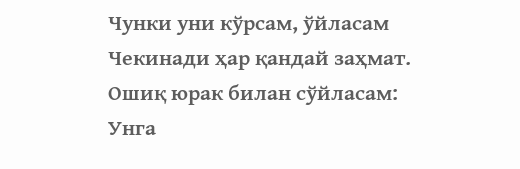Чунки уни кўрсам, ўйласам
Чекинади ҳар қандай заҳмат.
Ошиқ юрак билан сўйласам:
Унга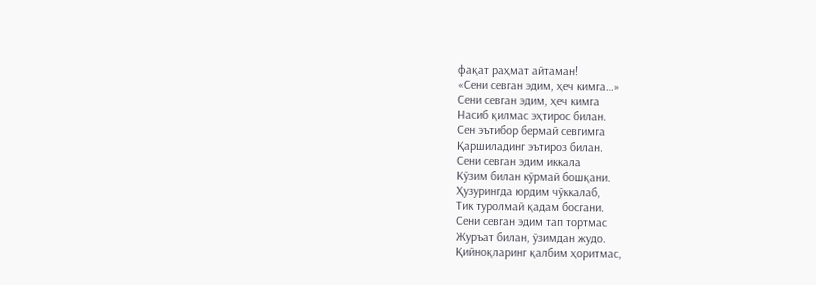фақат раҳмат айтаман!
«Сени севган эдим, ҳеч кимга…»
Сени севган эдим, ҳеч кимга
Насиб қилмас эҳтирос билан.
Сен эътибор бермай севгимга
Қаршиладинг эътироз билан.
Сени севган эдим иккала
Кўзим билан кўрмай бошқани.
Ҳузурингда юрдим чўккалаб,
Тик туролмай қадам босгани.
Сени севган эдим тап тортмас
Журъат билан, ўзимдан жудо.
Қийноқларинг қалбим ҳоритмас,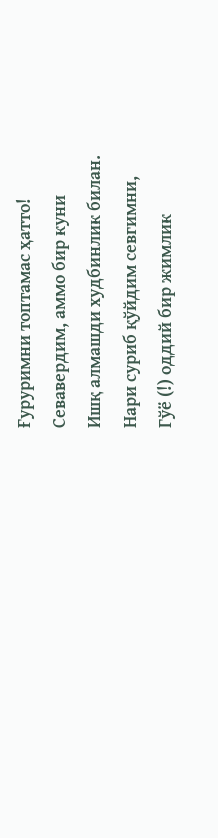Ғуруримни топтамас ҳатто!
Севавердим, аммо бир куни
Ишқ алмашди худбинлик билан.
Нари суриб қўйдим севгимни,
Гўё (!) оддий бир жимлик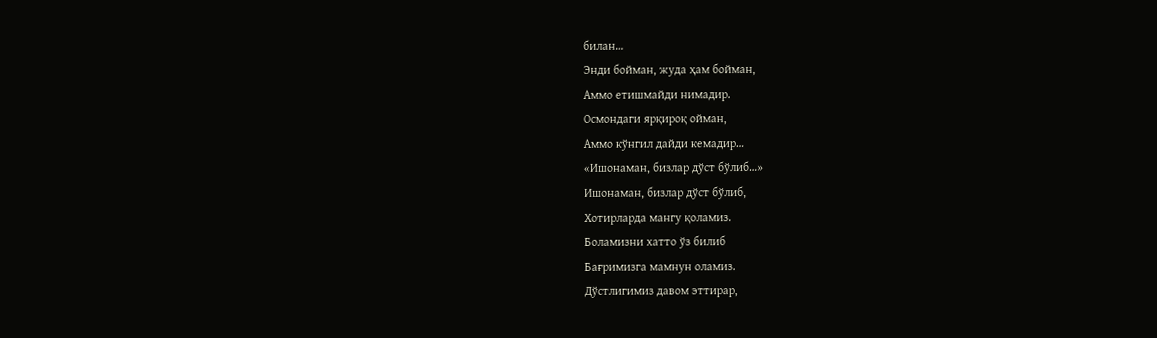билан…
Энди бойман, жуда ҳам бойман,
Аммо етишмайди нимадир.
Осмондаги ярқироқ ойман,
Аммо кўнгил дайди кемадир…
«Ишонаман, бизлар дўст бўлиб…»
Ишонаман, бизлар дўст бўлиб,
Хотирларда мангу қоламиз.
Боламизни хатто ўз билиб
Бағримизга мамнун оламиз.
Дўстлигимиз давом эттирар,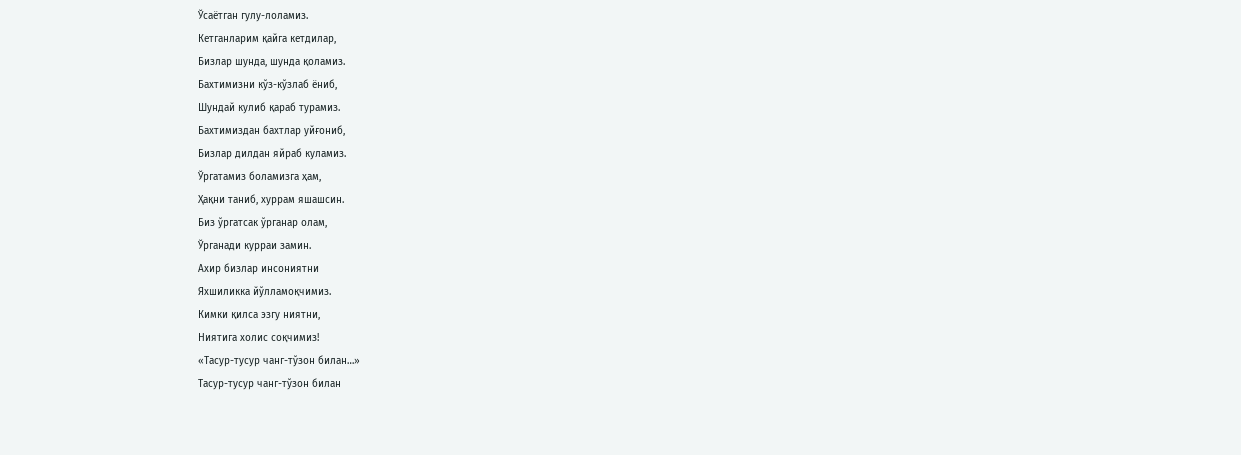Ўсаётган гулу-лоламиз.
Кетганларим қайга кетдилар,
Бизлар шунда, шунда қоламиз.
Бахтимизни кўз-кўзлаб ёниб,
Шундай кулиб қараб турамиз.
Бахтимиздан бахтлар уйғониб,
Бизлар дилдан яйраб куламиз.
Ўргатамиз боламизга ҳам,
Ҳақни таниб, хуррам яшашсин.
Биз ўргатсак ўрганар олам,
Ўрганади курраи замин.
Ахир бизлар инсониятни
Яхшиликка йўлламоқчимиз.
Кимки қилса эзгу ниятни,
Ниятига холис соқчимиз!
«Тасур-тусур чанг-тўзон билан…»
Тасур-тусур чанг-тўзон билан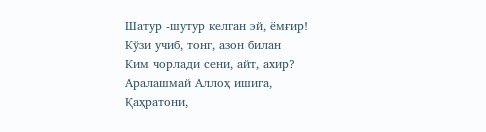Шатур -шутур келган эй, ёмғир!
Кўзи учиб, тонг, азон билан
Ким чорлади сени, айт, ахир?
Аралашмай Аллоҳ ишига,
Қаҳратони,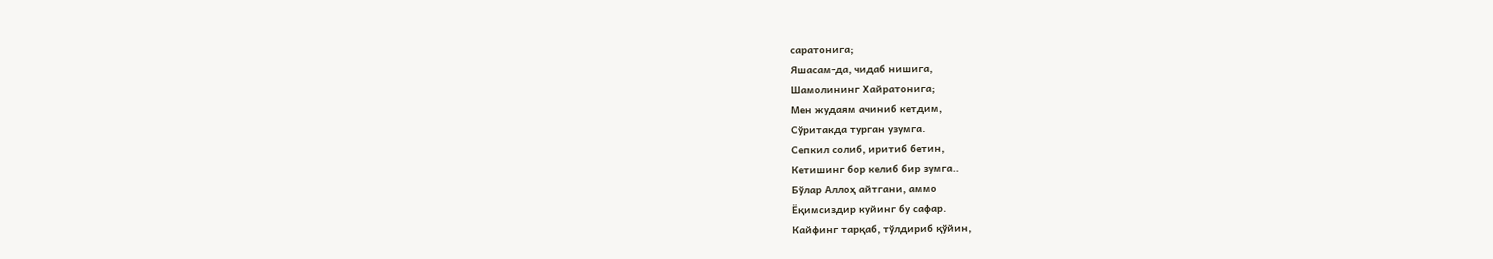саратонига;
Яшасам-да, чидаб нишига,
Шамолининг Хайратонига;
Мен жудаям ачиниб кетдим,
Сўритакда турган узумга.
Сепкил солиб, иритиб бетин,
Кетишинг бор келиб бир зумга..
Бўлар Аллоҳ айтгани, аммо
Ёқимсиздир куйинг бу сафар.
Кайфинг тарқаб, тўлдириб қўйин,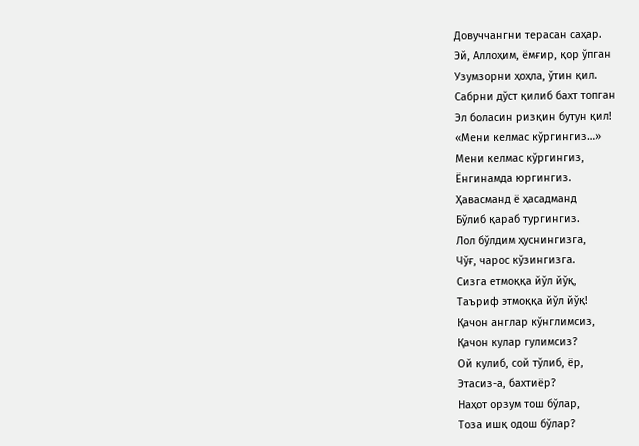Довуччангни терасан саҳар.
Эй, Аллоҳим, ёмғир, қор ўпган
Узумзорни ҳоҳла, ўтин қил.
Сабрни дўст қилиб бахт топган
Эл боласин ризқин бутун қил!
«Мени келмас кўргингиз…»
Мени келмас кўргингиз,
Ёнгинамда юргингиз.
Ҳавасманд ё ҳасадманд
Бўлиб қараб тургингиз.
Лол бўлдим ҳуснингизга,
Чўғ, чарос кўзингизга.
Сизга етмоққа йўл йўқ,
Таъриф этмоққа йўл йўқ!
Қачон англар кўнглимсиз,
Қачон кулар гулимсиз?
Ой кулиб, сой тўлиб, ёр,
Этасиз-а, бахтиёр?
Наҳот орзум тош бўлар,
Тоза ишқ одош бўлар?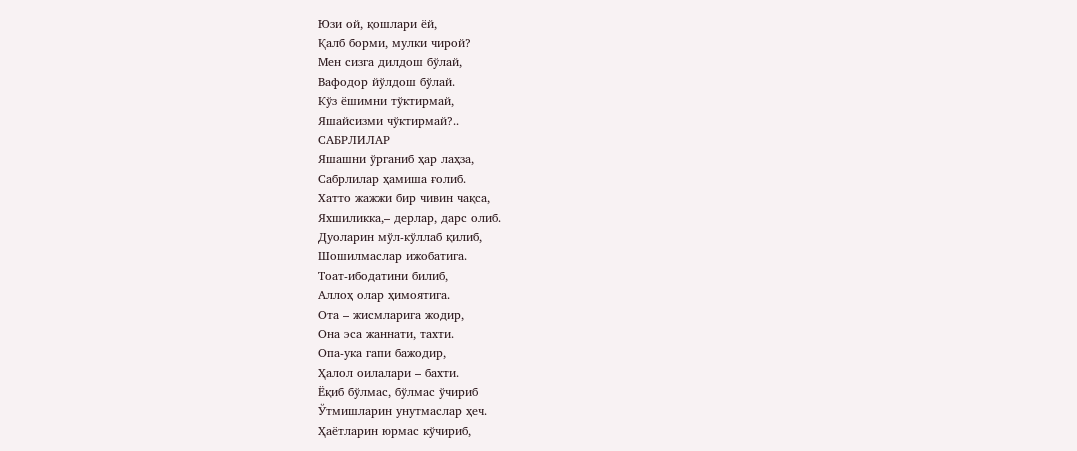Юзи ой, қошлари ёй,
Қалб борми, мулки чирой?
Мен сизга дилдош бўлай,
Вафодор йўлдош бўлай.
Кўз ёшимни тўктирмай,
Яшайсизми чўктирмай?..
САБРЛИЛАР
Яшашни ўрганиб ҳар лаҳза,
Сабрлилар ҳамиша ғолиб.
Хатто жажжи бир чивин чақса,
Яхшиликка,– дерлар, дарс олиб.
Дуоларин мўл-кўллаб қилиб,
Шошилмаслар ижобатига.
Тоат-ибодатини билиб,
Аллоҳ олар ҳимоятига.
Ота – жисмларига жодир,
Она эса жаннати, тахти.
Опа-ука гапи бажодир,
Ҳалол оилалари – бахти.
Ёқиб бўлмас, бўлмас ўчириб
Ўтмишларин унутмаслар ҳеч.
Ҳаётларин юрмас кўчириб,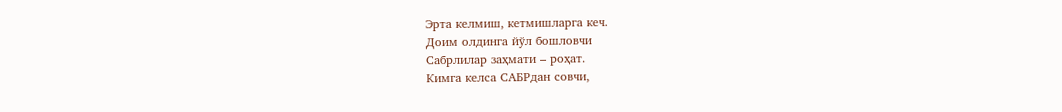Эрта келмиш, кетмишларга кеч.
Доим олдинга йўл бошловчи
Сабрлилар заҳмати – роҳат.
Кимга келса САБРдан совчи,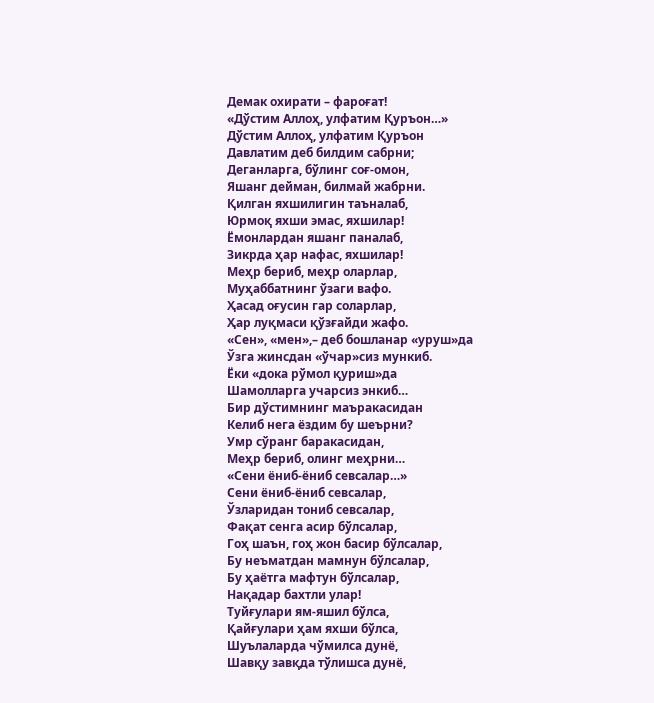Демак охирати – фароғат!
«Дўстим Аллоҳ, улфатим Қуръон…»
Дўстим Аллоҳ, улфатим Қуръон
Давлатим деб билдим сабрни;
Деганларга, бўлинг соғ-омон,
Яшанг дейман, билмай жабрни.
Қилган яхшилигин таъналаб,
Юрмоқ яхши эмас, яхшилар!
Ёмонлардан яшанг паналаб,
Зикрда ҳар нафас, яхшилар!
Меҳр бериб, меҳр оларлар,
Муҳаббатнинг ўзаги вафо.
Ҳасад оғусин гар соларлар,
Ҳар луқмаси қўзғайди жафо.
«Сен», «мен»,– деб бошланар «уруш»да
Ўзга жинсдан «ўчар»сиз мункиб.
Ёки «дока рўмол қуриш»да
Шамолларга учарсиз энкиб…
Бир дўстимнинг маъракасидан
Келиб нега ёздим бу шеърни?
Умр сўранг баракасидан,
Меҳр бериб, олинг меҳрни…
«Сени ёниб-ёниб севсалар…»
Сени ёниб-ёниб севсалар,
Ўзларидан тониб севсалар,
Фақат сенга асир бўлсалар,
Гоҳ шаън, гоҳ жон басир бўлсалар,
Бу неъматдан мамнун бўлсалар,
Бу ҳаётга мафтун бўлсалар,
Нақадар бахтли улар!
Туйғулари ям-яшил бўлса,
Қайғулари ҳам яхши бўлса,
Шуълаларда чўмилса дунё,
Шавқу завқда тўлишса дунё,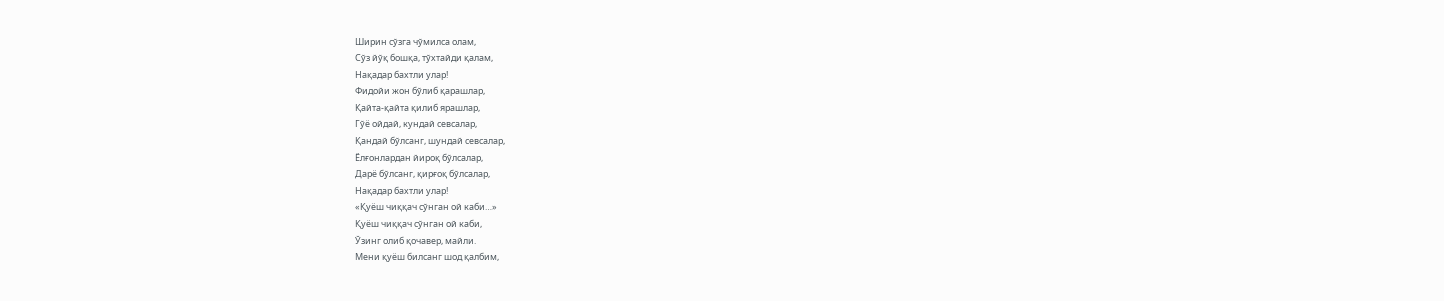Ширин сўзга чўмилса олам,
Сўз йўқ бошқа, тўхтайди қалам,
Нақадар бахтли улар!
Фидойи жон бўлиб қарашлар,
Қайта-қайта қилиб ярашлар,
Гўё ойдай, кундай севсалар,
Қандай бўлсанг, шундай севсалар,
Ёлғонлардан йироқ бўлсалар,
Дарё бўлсанг, қирғоқ бўлсалар,
Нақадар бахтли улар!
«Қуёш чиққач сўнган ой каби…»
Қуёш чиққач сўнган ой каби,
Ўзинг олиб қочавер, майли.
Мени қуёш билсанг шод қалбим,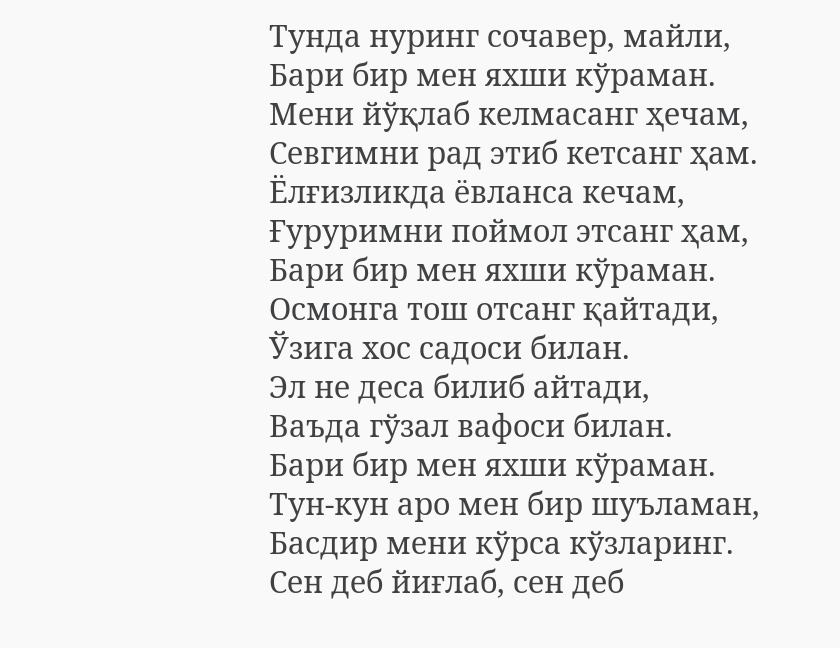Тунда нуринг сочавер, майли,
Бари бир мен яхши кўраман.
Мени йўқлаб келмасанг ҳечам,
Севгимни рад этиб кетсанг ҳам.
Ёлғизликда ёвланса кечам,
Ғуруримни поймол этсанг ҳам,
Бари бир мен яхши кўраман.
Осмонга тош отсанг қайтади,
Ўзига хос садоси билан.
Эл не деса билиб айтади,
Ваъда гўзал вафоси билан.
Бари бир мен яхши кўраман.
Тун-кун аро мен бир шуъламан,
Басдир мени кўрса кўзларинг.
Сен деб йиғлаб, сен деб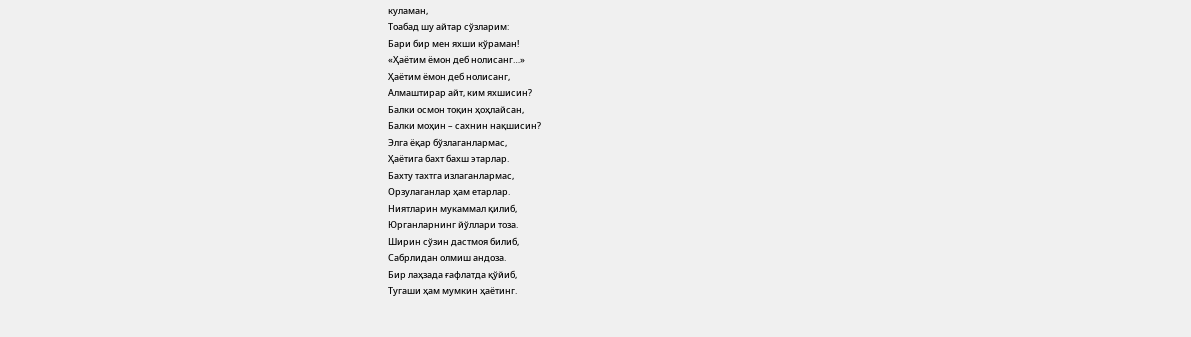куламан,
Тоабад шу айтар сўзларим:
Бари бир мен яхши кўраман!
«Ҳаётим ёмон деб нолисанг…»
Ҳаётим ёмон деб нолисанг,
Алмаштирар айт, ким яхшисин?
Балки осмон тоқин ҳоҳлайсан,
Балки моҳин – сахнин нақшисин?
Элга ёқар бўзлаганлармас,
Ҳаётига бахт бахш этарлар.
Бахту тахтга излаганлармас,
Орзулаганлар ҳам етарлар.
Ниятларин мукаммал қилиб,
Юрганларнинг йўллари тоза.
Ширин сўзин дастмоя билиб,
Сабрлидан олмиш андоза.
Бир лаҳзада ғафлатда қўйиб,
Тугаши ҳам мумкин ҳаётинг.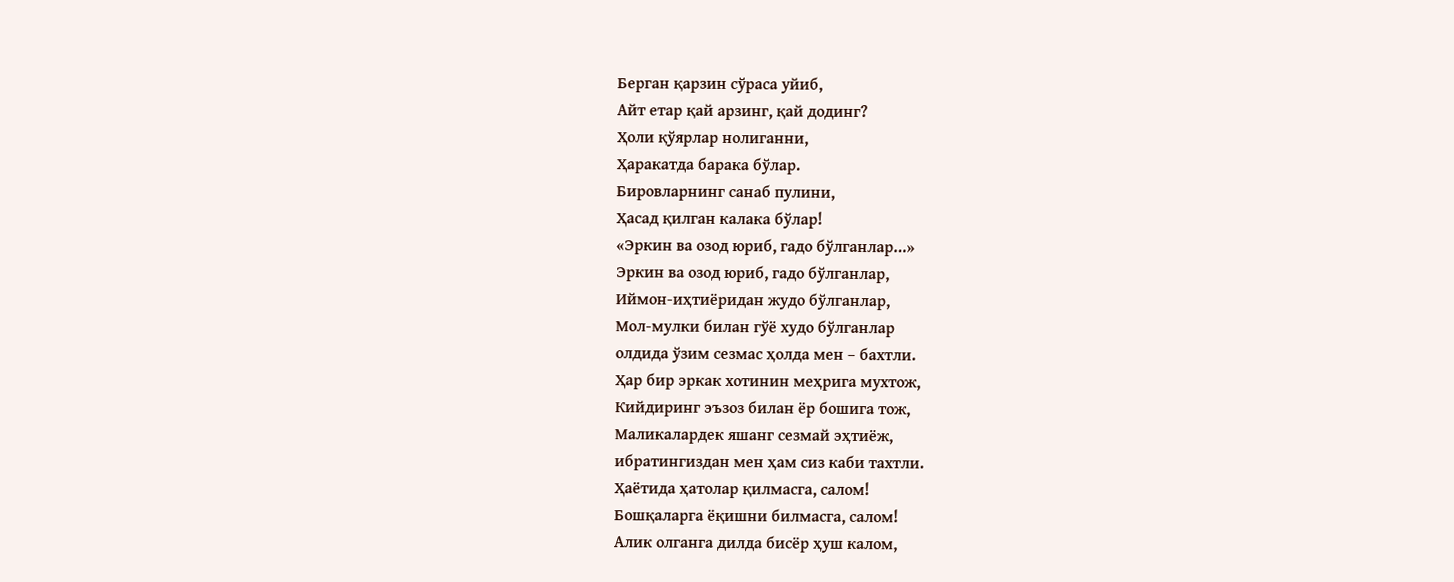Берган қарзин сўраса уйиб,
Айт етар қай арзинг, қай додинг?
Ҳоли қўярлар нолиганни,
Ҳаракатда барака бўлар.
Бировларнинг санаб пулини,
Ҳасад қилган калака бўлар!
«Эркин ва озод юриб, гадо бўлганлар…»
Эркин ва озод юриб, гадо бўлганлар,
Иймон-иҳтиёридан жудо бўлганлар,
Мол-мулки билан гўё худо бўлганлар
олдида ўзим сезмас ҳолда мен – бахтли.
Ҳар бир эркак хотинин меҳрига мухтож,
Кийдиринг эъзоз билан ёр бошига тож,
Маликалардек яшанг сезмай эҳтиёж,
ибратингиздан мен ҳам сиз каби тахтли.
Ҳаётида ҳатолар қилмасга, салом!
Бошқаларга ёқишни билмасга, салом!
Алик олганга дилда бисёр ҳуш калом,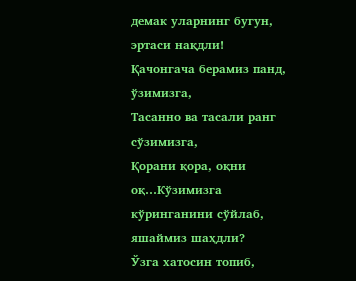демак уларнинг бугун, эртаси нақдли!
Қачонгача берамиз панд, ўзимизга,
Тасанно ва тасали ранг сўзимизга,
Қорани қора, оқни оқ…Кўзимизга
кўринганини сўйлаб, яшаймиз шаҳдли?
Ўзга хатосин топиб,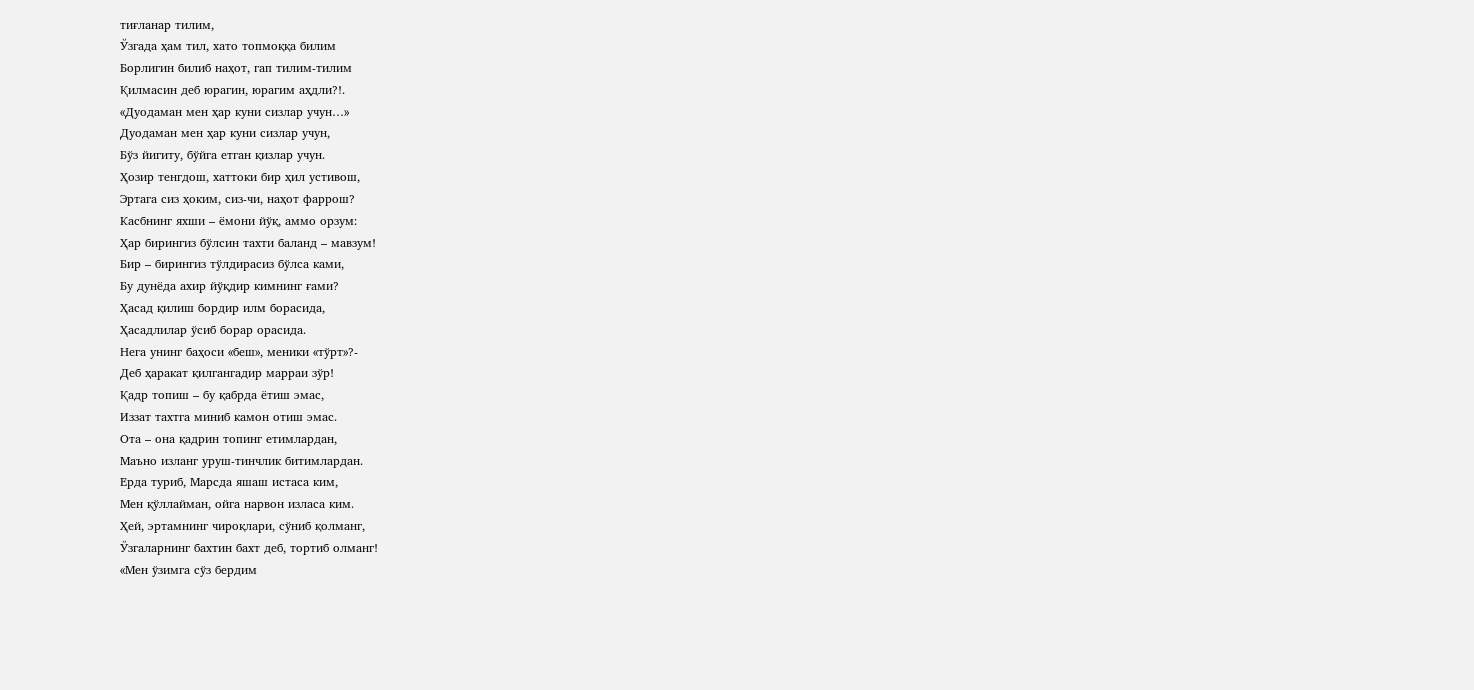тиғланар тилим,
Ўзгада ҳам тил, хато топмоққа билим
Борлигин билиб наҳот, гап тилим-тилим
Қилмасин деб юрагин, юрагим аҳдли?!.
«Дуодаман мен ҳар куни сизлар учун…»
Дуодаман мен ҳар куни сизлар учун,
Бўз йигиту, бўйга етган қизлар учун.
Ҳозир тенгдош, хаттоки бир ҳил устивош,
Эртага сиз ҳоким, сиз-чи, наҳот фаррош?
Касбнинг яхши – ёмони йўқ, аммо орзум:
Ҳар бирингиз бўлсин тахти баланд – мавзум!
Бир – бирингиз тўлдирасиз бўлса ками,
Бу дунёда ахир йўқдир кимнинг ғами?
Ҳасад қилиш бордир илм борасида,
Ҳасадлилар ўсиб борар орасида.
Нега унинг баҳоси «беш», меники «тўрт»?-
Деб ҳаракат қилгангадир марраи зўр!
Қадр топиш – бу қабрда ётиш эмас,
Иззат тахтга миниб камон отиш эмас.
Ота – она қадрин топинг етимлардан,
Маъно изланг уруш-тинчлик битимлардан.
Ерда туриб, Марсда яшаш истаса ким,
Мен қўллайман, ойга нарвон изласа ким.
Ҳей, эртамнинг чироқлари, сўниб қолманг,
Ўзгаларнинг бахтин бахт деб, тортиб олманг!
«Мен ўзимга сўз бердим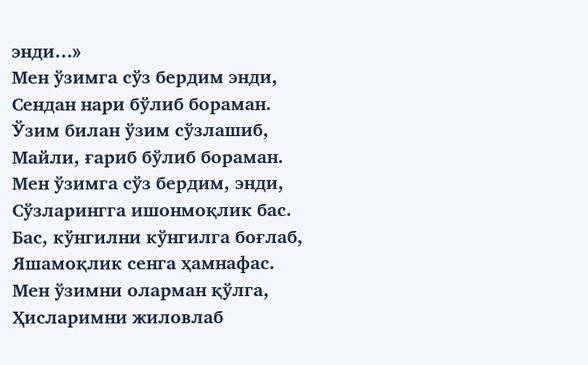энди…»
Мен ўзимга сўз бердим энди,
Сендан нари бўлиб бораман.
Ўзим билан ўзим сўзлашиб,
Майли, ғариб бўлиб бораман.
Мен ўзимга сўз бердим, энди,
Сўзларингга ишонмоқлик бас.
Бас, кўнгилни кўнгилга боғлаб,
Яшамоқлик сенга ҳамнафас.
Мен ўзимни оларман қўлга,
Ҳисларимни жиловлаб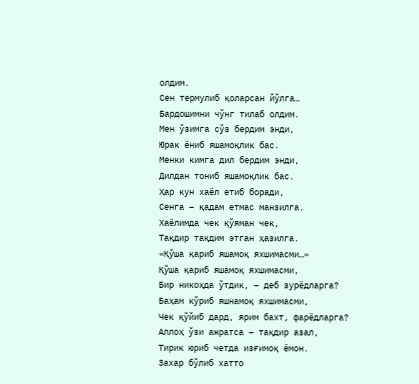олдим.
Сен термулиб қоларсан йўлга…
Бардошимни чўнг тилаб олдим.
Мен ўзимга сўз бердим энди,
Юрак ёниб яшамоқлик бас.
Менки кимга дил бердим энди,
Дилдан тониб яшамоқлик бас.
Ҳар кун хаёл етиб боради,
Сенга – қадам етмас манзилга.
Хаёлимда чек қўяман чек,
Тақдир тақдим этган ҳазилга.
«Қўша қариб яшамоқ яхшимасми…»
Қўша қариб яшамоқ яхшимасми,
Бир никоҳда ўтдик, – деб зурёдларга?
Баҳам кўриб яшнамоқ яхшимасми,
Чек қўйиб дард, ярим бахт, фарёдларга?
Аллоҳ ўзи ажратса – тақдир азал,
Тирик юриб четда изғимоқ ёмон.
Захар бўлиб хатто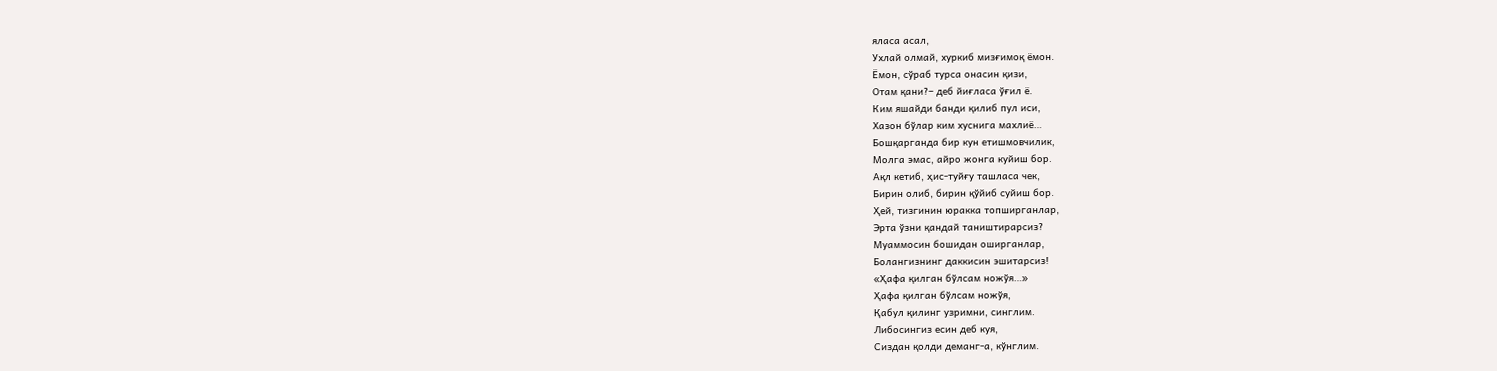яласа асал,
Ухлай олмай, хуркиб мизғимоқ ёмон.
Ёмон, сўраб турса онасин қизи,
Отам қани?– деб йиғласа ўғил ё.
Ким яшайди банди қилиб пул иси,
Хазон бўлар ким хуснига махлиё…
Бошқарганда бир кун етишмовчилик,
Молга эмас, айро жонга куйиш бор.
Ақл кетиб, ҳис-туйғу ташласа чек,
Бирин олиб, бирин қўйиб суйиш бор.
Ҳей, тизгинин юракка топширганлар,
Эрта ўзни қандай таништирарсиз?
Муаммосин бошидан оширганлар,
Болангизнинг даккисин эшитарсиз!
«Ҳафа қилган бўлсам ножўя…»
Ҳафа қилган бўлсам ножўя,
Қабул қилинг узримни, синглим.
Либосингиз есин деб куя,
Сиздан қолди деманг-а, кўнглим.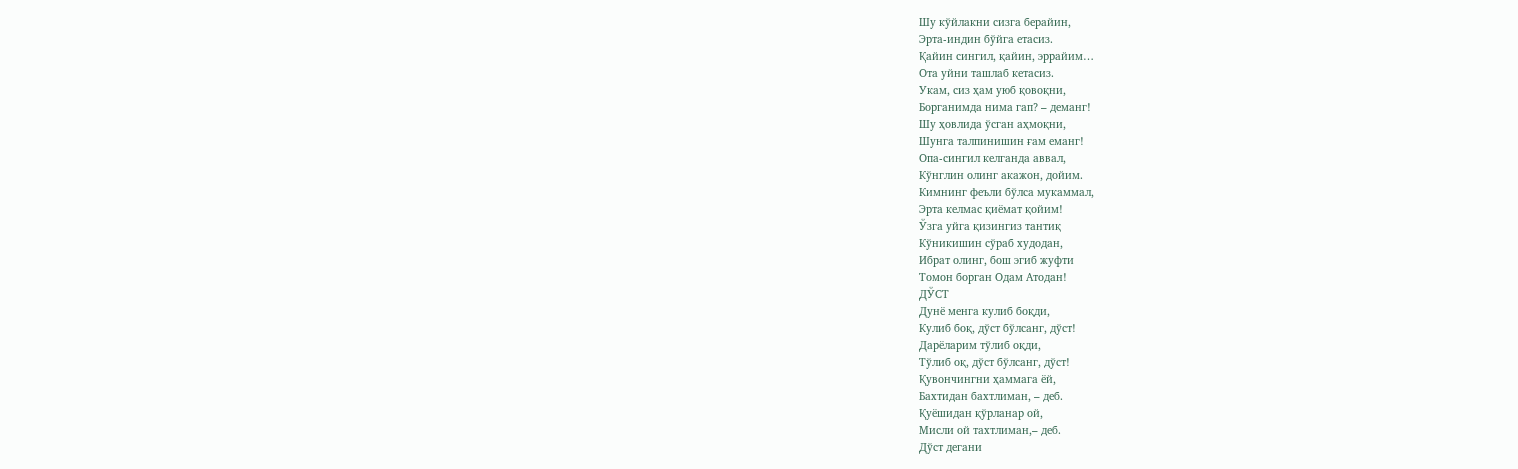Шу кўйлакни сизга берайин,
Эрта-индин бўйга етасиз.
Қайин сингил, қайин, эррайим…
Ота уйни ташлаб кетасиз.
Укам, сиз ҳам уюб қовоқни,
Борганимда нима гап? – деманг!
Шу ҳовлида ўсган аҳмоқни,
Шунга талпинишин ғам еманг!
Опа-сингил келганда аввал,
Кўнглин олинг акажон, дойим.
Кимнинг феъли бўлса мукаммал,
Эрта келмас қиёмат қойим!
Ўзга уйга қизингиз тантиқ
Кўникишин сўраб худодан,
Ибрат олинг, бош эгиб жуфти
Томон борган Одам Атодан!
ДЎСТ
Дунё менга кулиб боқди,
Кулиб боқ, дўст бўлсанг, дўст!
Дарёларим тўлиб оқди,
Тўлиб оқ, дўст бўлсанг, дўст!
Қувончингни ҳаммага ёй,
Бахтидан бахтлиман, – деб.
Қуёшидан қўрланар ой,
Мисли ой тахтлиман,– деб.
Дўст дегани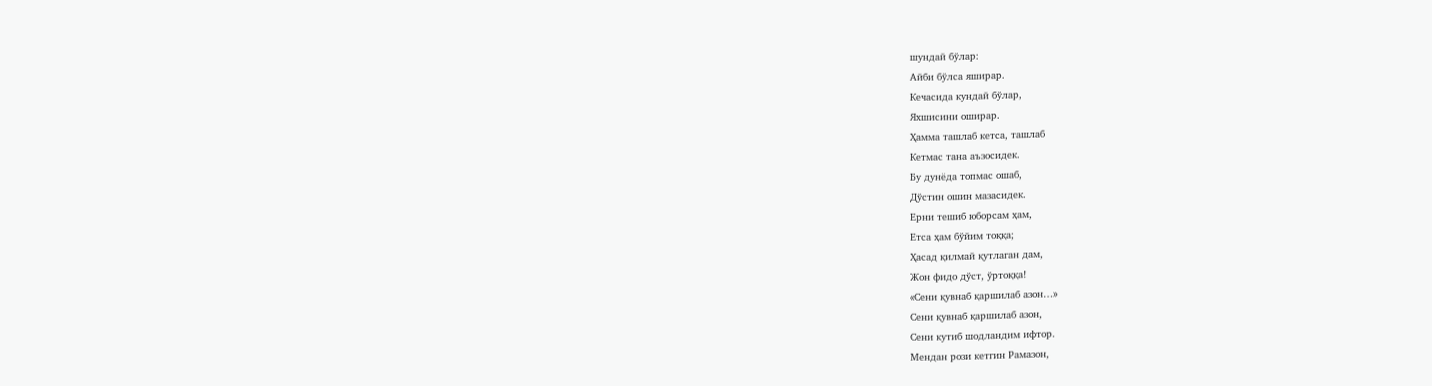шундай бўлар:
Айби бўлса яширар.
Кечасида кундай бўлар,
Яхшисини оширар.
Ҳамма ташлаб кетса, ташлаб
Кетмас тана аъзосидек.
Бу дунёда топмас ошаб,
Дўстин ошин мазасидек.
Ерни тешиб юборсам ҳам,
Етса ҳам бўйим тоққа;
Ҳасад қилмай қутлаган дам,
Жон фидо дўст, ўртоққа!
«Сени қувнаб қаршилаб азон…»
Сени қувнаб қаршилаб азон,
Сени кутиб шодландим ифтор.
Мендан рози кетгин Рамазон,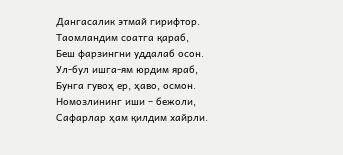Дангасалик этмай гирифтор.
Таомландим соатга қараб,
Беш фарзингни уддалаб осон.
Ул-бул ишга-ям юрдим яраб,
Бунга гувоҳ ер, ҳаво, осмон.
Номозлининг иши – бежоли,
Сафарлар ҳам қилдим хайрли.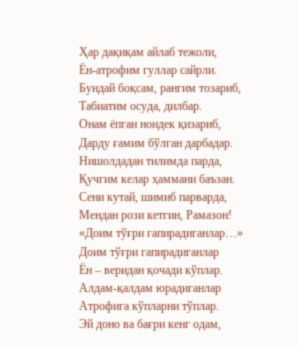Ҳар дақиқам айлаб тежоли,
Ён-атрофим гуллар сайрли.
Бундай боқсам, рангим тозариб,
Табиатим осуда, дилбар.
Онам ёпган нондек қизариб,
Дарду ғамим бўлган дарбадар.
Нишолдадан тилимда парда,
Қучгим келар ҳаммани баъзан.
Сени кутай, шимиб парварда,
Мендан рози кетгин, Рамазон!
«Доим тўғри гапирадиганлар…»
Доим тўғри гапирадиганлар
Ён – веридан қочади кўплар.
Алдам-қалдам юрадиганлар
Атрофига кўпларни тўплар.
Эй доно ва бағри кенг одам,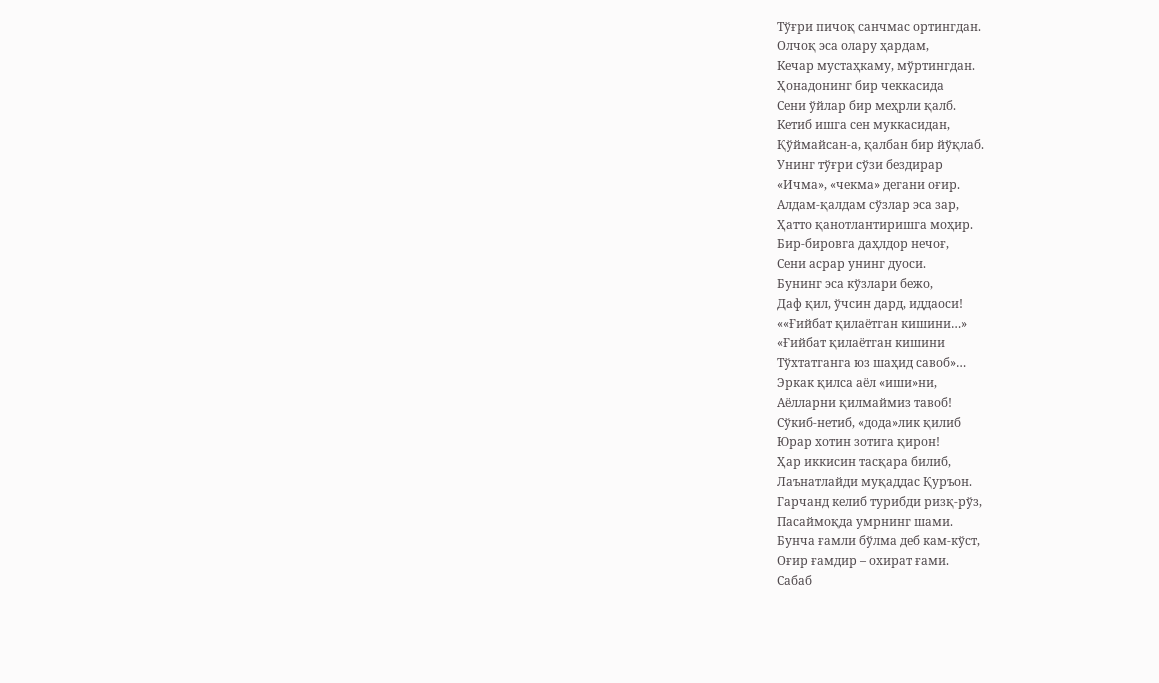Тўғри пичоқ санчмас ортингдан.
Олчоқ эса олару ҳардам,
Кечар мустаҳкаму, мўртингдан.
Ҳонадонинг бир чеккасида
Сени ўйлар бир меҳрли қалб.
Кетиб ишга сен муккасидан,
Қўймайсан-а, қалбан бир йўқлаб.
Унинг тўғри сўзи бездирар
«Ичма», «чекма» дегани оғир.
Алдам-қалдам сўзлар эса зар,
Ҳатто қанотлантиришга моҳир.
Бир-бировга даҳлдор нечоғ,
Сени асрар унинг дуоси.
Бунинг эса кўзлари бежо,
Даф қил, ўчсин дард, иддаоси!
««Ғийбат қилаётган кишини…»
«Ғийбат қилаётган кишини
Тўхтатганга юз шаҳид савоб»…
Эркак қилса аёл «иши»ни,
Аёлларни қилмаймиз тавоб!
Сўкиб-нетиб, «дода»лик қилиб
Юрар хотин зотига қирон!
Ҳар иккисин тасқара билиб,
Лаънатлайди муқаддас Қуръон.
Гарчанд келиб турибди ризқ-рўз,
Пасаймоқда умрнинг шами.
Бунча ғамли бўлма деб кам-кўст,
Оғир ғамдир – охират ғами.
Сабаб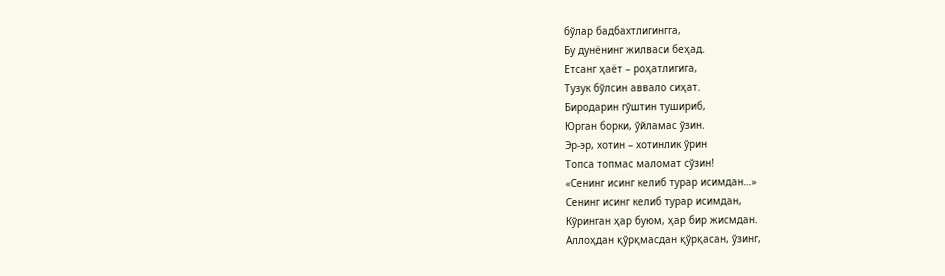бўлар бадбахтлигингга,
Бу дунёнинг жилваси беҳад.
Етсанг ҳаёт – роҳатлигига,
Тузук бўлсин аввало сиҳат.
Биродарин гўштин тушириб,
Юрган борки, ўйламас ўзин.
Эр-эр, хотин – хотинлик ўрин
Топса топмас маломат сўзин!
«Сенинг исинг келиб турар исимдан…»
Сенинг исинг келиб турар исимдан,
Кўринган ҳар буюм, ҳар бир жисмдан.
Аллоҳдан қўрқмасдан қўрқасан, ўзинг,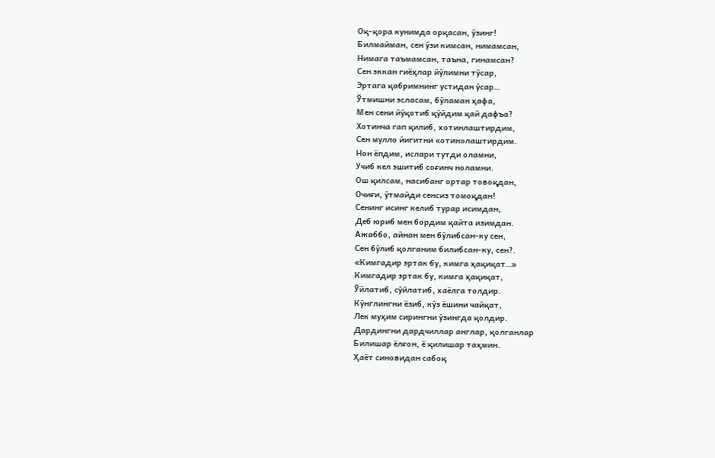Оқ-қора кунимда орқасан, ўзинг!
Билмайман, сен ўзи кимсан, нимамсан,
Нимага таъмамсан, таъна, гинамсан?
Сен эккан гиёҳлар йўлимни тўсар,
Эртага қабримнинг устидан ўсар…
Ўтмишни эсласам, бўламан ҳафа,
Мен сени йўқотиб қўйдим қай дафъа?
Хотинча гап қилиб, хотинлаштирдим,
Сен мулло йигитни «отин»лаштирдим.
Нон ёпдим, ислари тутди оламни,
Учиб кел эшитиб соғинч ноламни.
Ош қилсам, насибанг ортар товоқдан,
Очиғи, ўтмайди сенсиз томоқдан!
Сенинг исинг келиб турар исимдан,
Деб юриб мен бордим қайта изимдан.
Ажаббо, айнан мен бўлибсан-ку сен,
Сен бўлиб қолганим билибсан-ку, сен?.
«Кимгадир эртак бу, кимга ҳақиқат…»
Кимгадир эртак бу, кимга ҳақиқат,
Ўйлатиб, сўйлатиб, хаёлга толдир.
Кўнглингни ёзиб, кўз ёшини чайқат,
Лек муҳим сирингни ўзингда қолдир.
Дардингни дардчиллар англар, қолганлар
Билишар ёлғон, ё қилишар таҳмин.
Ҳаёт синовидан сабоқ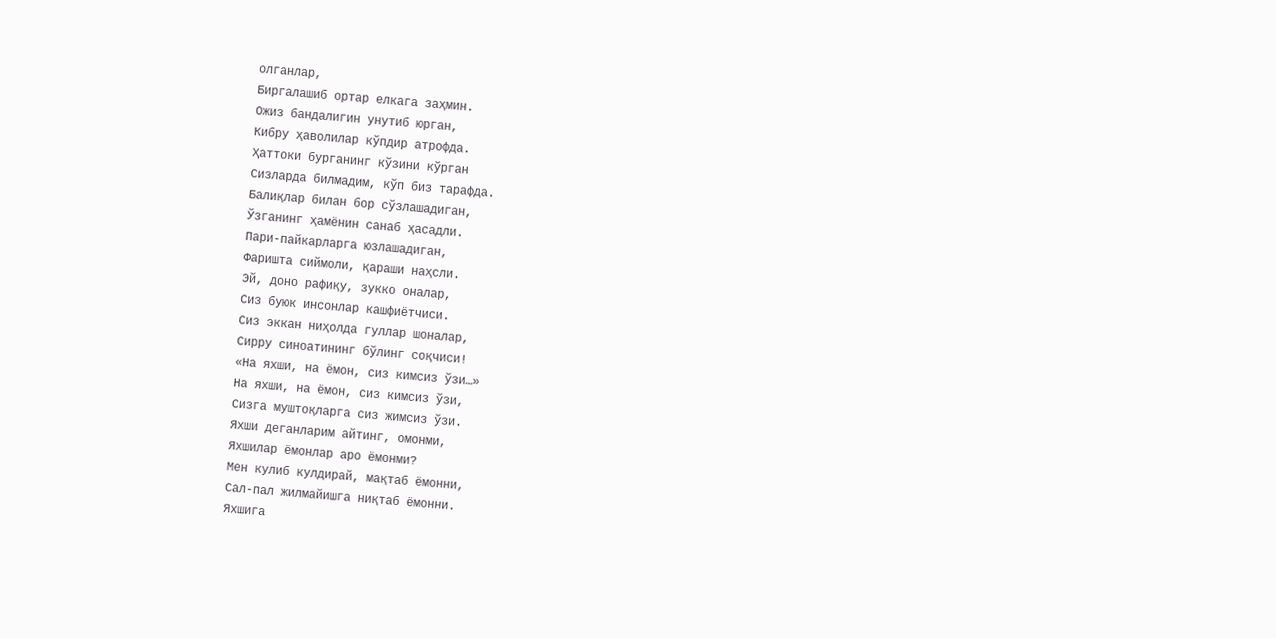олганлар,
Биргалашиб ортар елкага заҳмин.
Ожиз бандалигин унутиб юрган,
Кибру ҳаволилар кўпдир атрофда.
Ҳаттоки бурганинг кўзини кўрган
Сизларда билмадим, кўп биз тарафда.
Балиқлар билан бор сўзлашадиган,
Ўзганинг ҳамёнин санаб ҳасадли.
Пари-пайкарларга юзлашадиган,
Фаришта сиймоли, қараши наҳсли.
Эй, доно рафиқу, зукко оналар,
Сиз буюк инсонлар кашфиётчиси.
Сиз эккан ниҳолда гуллар шоналар,
Сирру синоатининг бўлинг соқчиси!
«На яхши, на ёмон, сиз кимсиз ўзи…»
На яхши, на ёмон, сиз кимсиз ўзи,
Сизга муштоқларга сиз жимсиз ўзи.
Яхши деганларим айтинг, омонми,
Яхшилар ёмонлар аро ёмонми?
Мен кулиб кулдирай, мақтаб ёмонни,
Сал-пал жилмайишга ниқтаб ёмонни.
Яхшига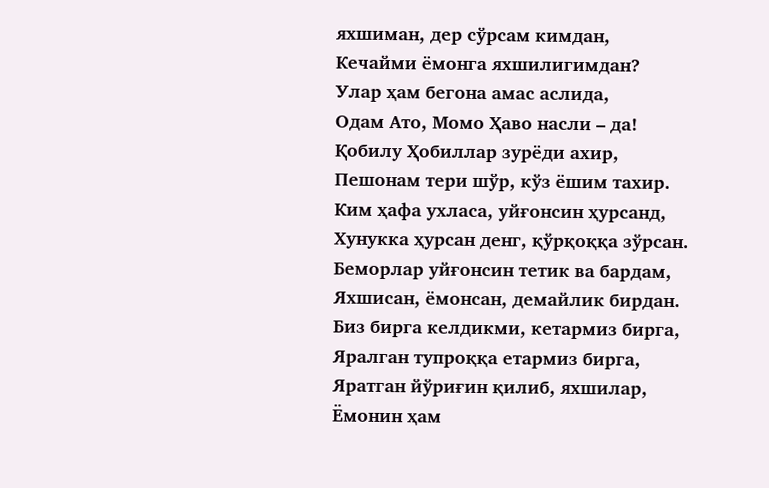яхшиман, дер сўрсам кимдан,
Кечайми ёмонга яхшилигимдан?
Улар ҳам бегона амас аслида,
Одам Ато, Момо Ҳаво насли – да!
Қобилу Ҳобиллар зурёди ахир,
Пешонам тери шўр, кўз ёшим тахир.
Ким ҳафа ухласа, уйғонсин ҳурсанд,
Хунукка ҳурсан денг, қўрқоққа зўрсан.
Беморлар уйғонсин тетик ва бардам,
Яхшисан, ёмонсан, демайлик бирдан.
Биз бирга келдикми, кетармиз бирга,
Яралган тупроққа етармиз бирга,
Яратган йўриғин қилиб, яхшилар,
Ёмонин ҳам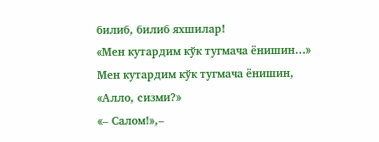билиб, билиб яхшилар!
«Мен кутардим кўк тугмача ёнишин…»
Мен кутардим кўк тугмача ёнишин,
«Алло, сизми?»
«– Салом!»,–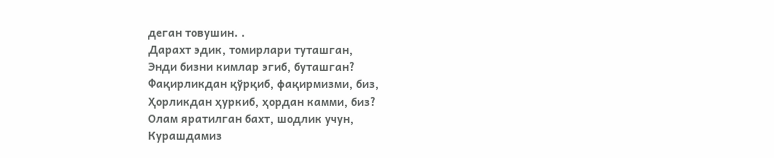деган товушин. .
Дарахт эдик, томирлари туташган,
Энди бизни кимлар эгиб, буташган?
Фақирликдан қўрқиб, фақирмизми, биз,
Ҳорликдан ҳуркиб, ҳордан камми, биз?
Олам яратилган бахт, шодлик учун,
Курашдамиз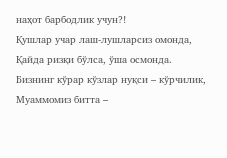наҳот барбодлик учун?!
Қушлар учар лаш-лушларсиз омонда,
Қайда ризқи бўлса, ўша осмонда.
Бизнинг кўрар кўзлар нуқси – кўрчилик,
Муаммомиз битта –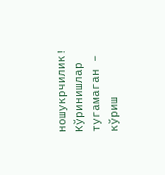ношукрчилик!
Кўринишлар тугамаган – кўриш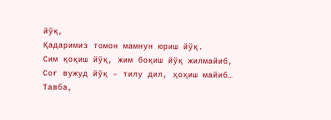йўқ,
Қадаримиз томон мамнун юриш йўқ.
Сим қоқиш йўқ, жим боқиш йўқ жилмайиб,
Соғ вужуд йўқ – тилу дил, ҳоҳиш майиб…
Тавба,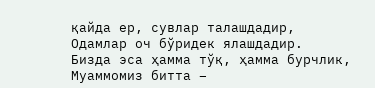қайда ер, сувлар талашдадир,
Одамлар оч бўридек ялашдадир.
Бизда эса ҳамма тўқ, ҳамма бурчлик,
Муаммомиз битта –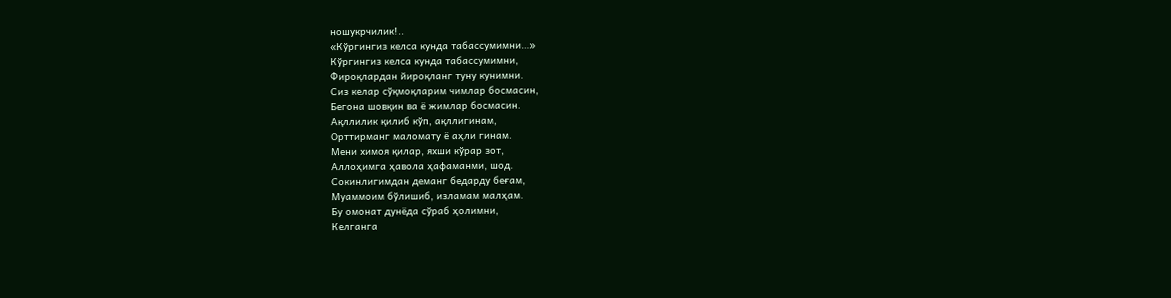ношукрчилик!..
«Кўргингиз келса кунда табассумимни…»
Кўргингиз келса кунда табассумимни,
Фироқлардан йироқланг туну кунимни.
Сиз келар сўқмоқларим чимлар босмасин,
Бегона шовқин ва ё жимлар босмасин.
Ақллилик қилиб кўп, ақллигинам,
Орттирманг маломату ё аҳли гинам.
Мени химоя қилар, яхши кўрар зот,
Аллоҳимга ҳавола ҳафаманми, шод.
Сокинлигимдан деманг бедарду беғам,
Муаммоим бўлишиб, изламам малҳам.
Бу омонат дунёда сўраб ҳолимни,
Келганга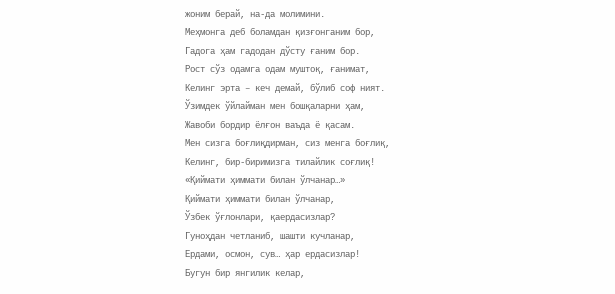жоним берай, на-да молимини.
Меҳмонга деб боламдан қизғонганим бор,
Гадога ҳам гадодан дўсту ғаним бор.
Рост сўз одамга одам муштоқ, ғанимат,
Келинг эрта – кеч демай, бўлиб соф ният.
Ўзимдек ўйлайман мен бошқаларни ҳам,
Жавоби бордир ёлғон ваъда ё қасам.
Мен сизга боғлиқдирман, сиз менга боғлиқ,
Келинг, бир-биримизга тилайлик соғлиқ!
«Қиймати ҳиммати билан ўлчанар…»
Қиймати ҳиммати билан ўлчанар,
Ўзбек ўғлонлари, қаердасизлар?
Гуноҳдан четланиб, шашти кучланар,
Ердами, осмон, сув… ҳар ердасизлар!
Бугун бир янгилик келар,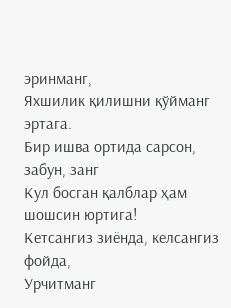эринманг,
Яхшилик қилишни қўйманг эртага.
Бир ишва ортида сарсон, забун, занг
Кул босган қалблар ҳам шошсин юртига!
Кетсангиз зиёнда, келсангиз фойда,
Урчитманг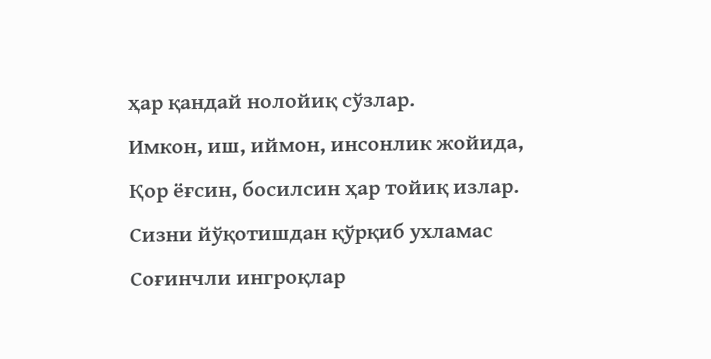ҳар қандай нолойиқ сўзлар.
Имкон, иш, иймон, инсонлик жойида,
Қор ёғсин, босилсин ҳар тойиқ излар.
Сизни йўқотишдан қўрқиб ухламас
Соғинчли ингроқлар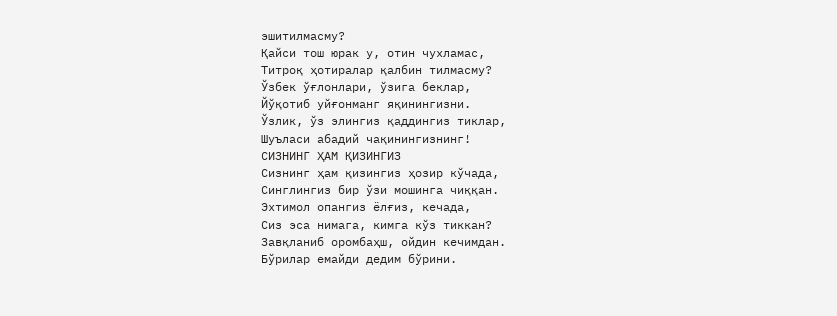эшитилмасму?
Қайси тош юрак у, отин чухламас,
Титроқ ҳотиралар қалбин тилмасму?
Ўзбек ўғлонлари, ўзига беклар,
Йўқотиб уйғонманг яқинингизни.
Ўзлик, ўз элингиз қаддингиз тиклар,
Шуъласи абадий чақинингизнинг!
СИЗНИНГ ҲАМ ҚИЗИНГИЗ
Сизнинг ҳам қизингиз ҳозир кўчада,
Синглингиз бир ўзи мошинга чиққан.
Эхтимол опангиз ёлғиз, кечада,
Сиз эса нимага, кимга кўз тиккан?
Завқланиб оромбаҳш, ойдин кечимдан.
Бўрилар емайди дедим бўрини.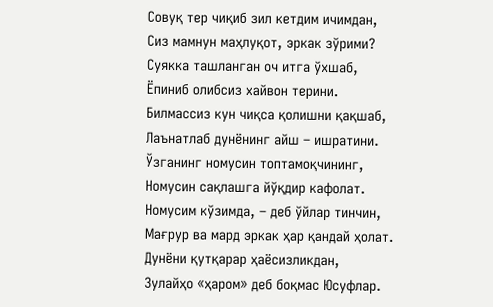Совуқ тер чиқиб зил кетдим ичимдан,
Сиз мамнун маҳлуқот, эркак зўрими?
Суякка ташланган оч итга ўхшаб,
Ёпиниб олибсиз хайвон терини.
Билмассиз кун чиқса қолишни қақшаб,
Лаънатлаб дунёнинг айш – ишратини.
Ўзганинг номусин топтамоқчининг,
Номусин сақлашга йўқдир кафолат.
Номусим кўзимда, – деб ўйлар тинчин,
Мағрур ва мард эркак ҳар қандай ҳолат.
Дунёни қутқарар ҳаёсизликдан,
Зулайҳо «ҳаром» деб боқмас Юсуфлар.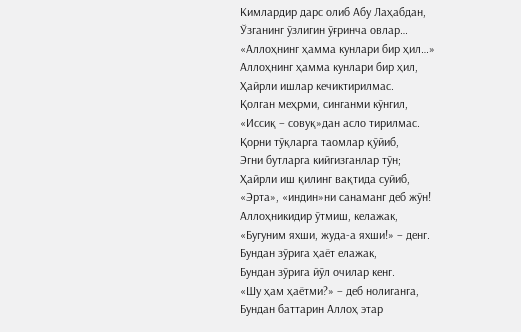Кимлардир дарс олиб Абу Лаҳабдан,
Ўзганинг ўзлигин ўғринча овлар…
«Аллоҳнинг ҳамма кунлари бир ҳил…»
Аллоҳнинг ҳамма кунлари бир ҳил,
Ҳайрли ишлар кечиктирилмас.
Қолган меҳрми, синганми кўнгил,
«Иссиқ – совуқ»дан асло тирилмас.
Қорни тўқларга таомлар қўйиб,
Эгни бутларга кийгизганлар тўн;
Ҳайрли иш қилинг вақтида суйиб,
«Эрта», «индин»ни санаманг деб жўн!
Аллоҳникидир ўтмиш, келажак,
«Бугуним яхши, жуда-а яхши!» – денг.
Бундан зўрига ҳаёт елажак,
Бундан зўрига йўл очилар кенг.
«Шу ҳам ҳаётми?» – деб нолиганга,
Бундан баттарин Аллоҳ этар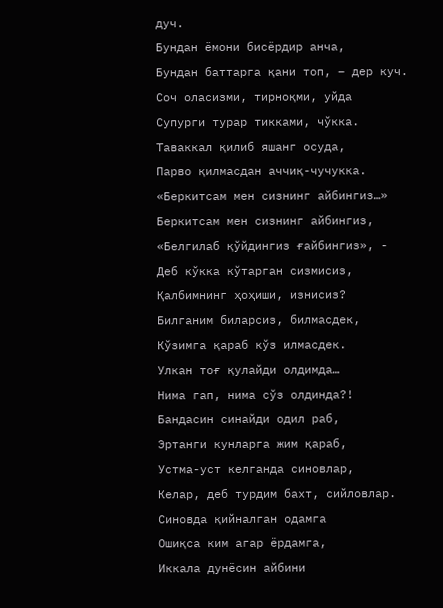дуч.
Бундан ёмони бисёрдир анча,
Бундан баттарга қани топ, – дер куч.
Соч оласизми, тирноқми, уйда
Супурги турар тикками, чўкка.
Таваккал қилиб яшанг осуда,
Парво қилмасдан аччиқ-чучукка.
«Беркитсам мен сизнинг айбингиз…»
Беркитсам мен сизнинг айбингиз,
«Белгилаб қўйдингиз ғайбингиз», -
Деб кўкка кўтарган сизмисиз,
Қалбимнинг ҳоҳиши, изнисиз?
Билганим биларсиз, билмасдек,
Кўзимга қараб кўз илмасдек.
Улкан тоғ қулайди олдимда…
Нима гап, нима сўз олдинда?!
Бандасин синайди одил раб,
Эртанги кунларга жим қараб,
Устма-уст келганда синовлар,
Келар, деб турдим бахт, сийловлар.
Синовда қийналган одамга
Ошиқса ким агар ёрдамга,
Иккала дунёсин айбини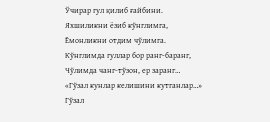Ўчирар гул қилиб ғайбини.
Яхшиликни ёзиб кўнглимга,
Ёмонликни отдим чўлимга.
Кўнглимда гуллар бор ранг-баранг,
Чўлимда чанг-тўзон, ер заранг…
«Гўзал кунлар келишини кутганлар…»
Гўзал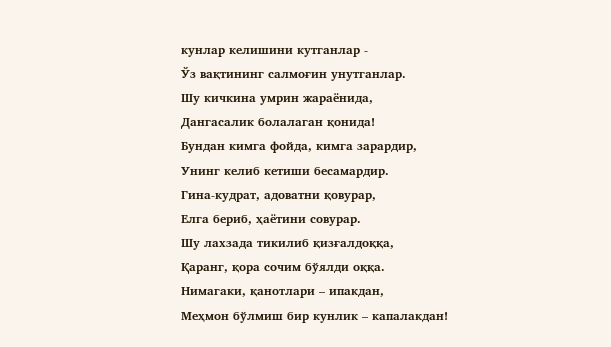кунлар келишини кутганлар -
Ўз вақтининг салмоғин унутганлар.
Шу кичкина умрин жараёнида,
Дангасалик болалаган қонида!
Бундан кимга фойда, кимга зарардир,
Унинг келиб кетиши бесамардир.
Гина-кудрат, адоватни қовурар,
Елга бериб, ҳаётини совурар.
Шу лахзада тикилиб қизғалдоққа,
Қаранг, қора сочим бўялди оққа.
Нимагаки, қанотлари – ипакдан,
Меҳмон бўлмиш бир кунлик – капалакдан!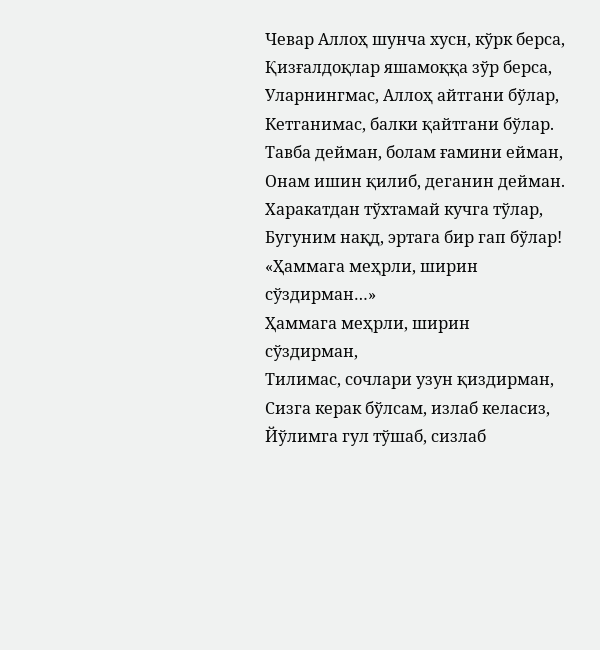Чевар Аллоҳ шунча хусн, кўрк берса,
Қизғалдоқлар яшамоққа зўр берса,
Уларнингмас, Аллоҳ айтгани бўлар,
Кетганимас, балки қайтгани бўлар.
Тавба дейман, болам ғамини ейман,
Онам ишин қилиб, деганин дейман.
Харакатдан тўхтамай кучга тўлар,
Бугуним нақд, эртага бир гап бўлар!
«Ҳаммага меҳрли, ширин сўздирман…»
Ҳаммага меҳрли, ширин сўздирман,
Тилимас, сочлари узун қиздирман,
Сизга керак бўлсам, излаб келасиз,
Йўлимга гул тўшаб, сизлаб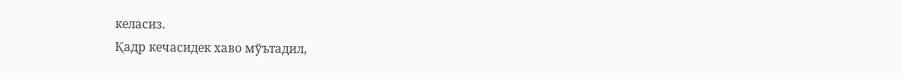келасиз.
Қадр кечасидек хаво мўътадил,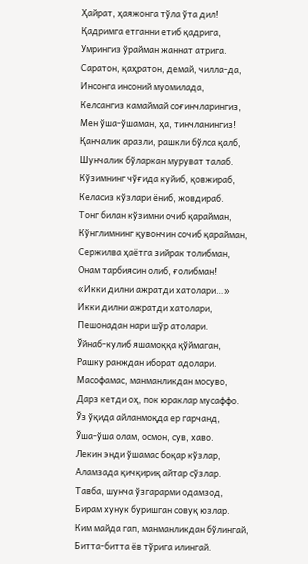Ҳайрат, ҳаяжонга тўла ўта дил!
Қадримга етганни етиб қадрига,
Умрингиз ўрайман жаннат атрига.
Саратон, қаҳратон, демай, чилла-да,
Инсонга инсоний муомилада,
Келсангиз камаймай соғинчларингиз,
Мен ўша-ўшаман, ҳа, тинчланингиз!
Қанчалик аразли, рашкли бўлса қалб,
Шунчалик бўларкан муруват талаб.
Кўзимнинг чўғида куйиб, қовжираб,
Келасиз кўзлари ёниб, жовдираб.
Тонг билан кўзимни очиб қарайман,
Кўнглимнинг қувончин сочиб қарайман,
Сержилва ҳаётга зийрак толибман,
Онам тарбиясин олиб, ғолибман!
«Икки дилни ажратди хатолари…»
Икки дилни ажратди хатолари,
Пешонадан нари шўр атолари.
Ўйнаб-кулиб яшамоққа қўймаган,
Рашку ранждан иборат адолари.
Масофамас, манманликдан мосуво,
Дарз кетди оҳ, пок юраклар мусаффо.
Ўз ўқида айланмоқда ер гарчанд,
Ўша-ўша олам, осмон, сув, хаво.
Лекин энди ўшамас боқар кўзлар,
Аламзада қичқириқ айтар сўзлар.
Тавба, шунча ўзгарарми одамзод,
Бирам хунук буришган совуқ юзлар.
Ким майда гап, манманликдан бўлингай,
Битта-битта ёв тўрига илингай.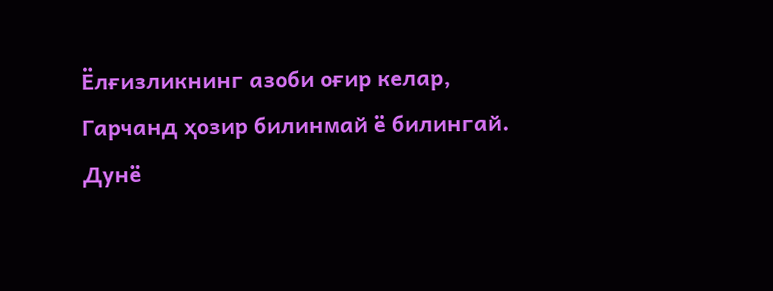Ёлғизликнинг азоби оғир келар,
Гарчанд ҳозир билинмай ё билингай.
Дунё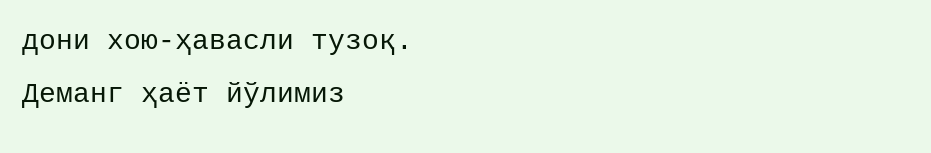дони хою-ҳавасли тузоқ.
Деманг ҳаёт йўлимиз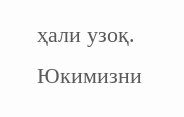ҳали узоқ.
Юкимизни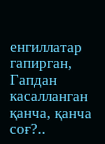енгиллатар гапирган,
Гапдан касалланган қанча, қанча соғ?..